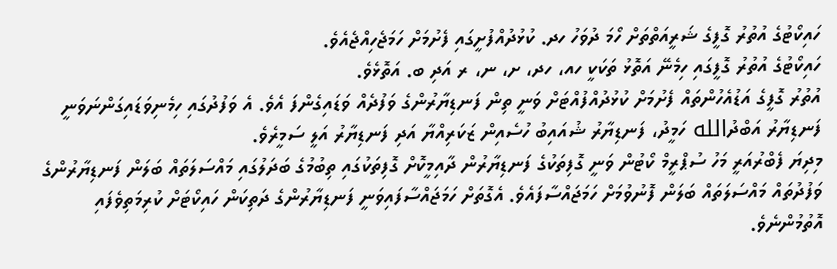ހައިކޯޓުގެ އުތުރު ގޮފީގެ ޝަރީއަތްތަށް ހޯމަ ދުވަހު ހދ. ކުޅުދުއްފުށީގައި ފެށުމަށް ހަމަޖެހިއްޖެއެވެ.
ހައިކޯޓުގެ އުތުރު ގޮފީގައި ހިމެނޭ އަތޮޅު ތަކަކީ ހއ، ހދ، ށ، ނ، ރ އަދި ބ. އަތޮޅެވެ.
އުތުރު ގޮފީގެ އަޑުއެހުންތައް ފެށުމަށް ކުޅުދުއްފުއްޓަށް ވަނީ ތިން ފަނޑިޔާރުންގެ ވަފުދެއް ވަޑައިގެންފަ އެވެ. އެ ވަފުދުގައި ހިމެނިވަޑައިގަންނަވަނީ ފަނޑިޔާރު އަބްދުالله ހަމީދު، ފަނޑިޔާރު ޝުއައިބު ހުސެއިން ޒަކަރިއްޔާ އަދި ފަނޑިޔާރު އަލީ ސަމީރެވެ.
މިދިޔަ ފެބްރުއަރީ މަހު ސުޕްރީމް ކޯޓުން ވަނީ ގޮފިތަކުގެ ފަނޑިޔާރުން ދާއިމީކޮށް ގޮފިތަކުގައި ތިބުމުގެ ބަދަލުގައި މައްސަލަތައް ބަލަން ފަނޑިޔާރުންގެ ވަފުދުތައް މައްސަލަތައް ބަލަން ފޮނުވުމަށް ހަމަޖައްސާފައެވެ. އެގޮތަށް ހަމަޖައްސާފައިވަނީ ފަނޑިޔާރުންގެ ދަތިކަން ހައިކޯޓަށް ކުރިމަތިވެފައި އޮތުމުންނެވެ.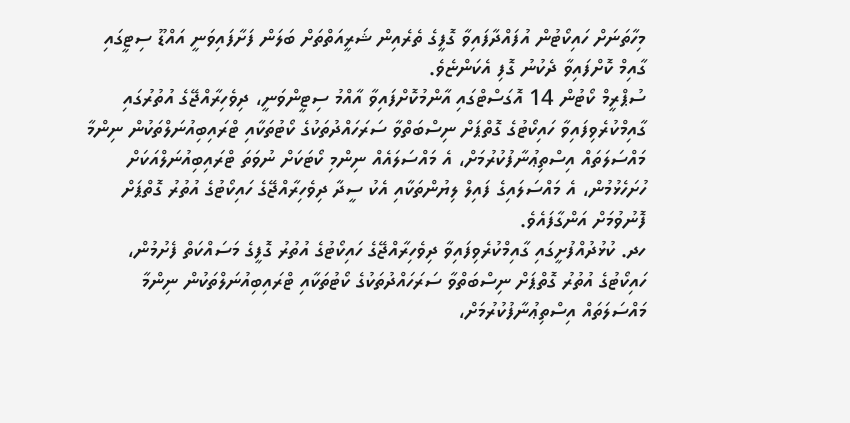މިހާތަނަށް ހައިކޯޓުން އުފައްދާފައިވާ ގޮފީގެ ތެރެއިން ޝަރީއަތްތަށް ބަލަން ފަށާފައިވަނީ އައްޑޫ ސިޓީގައި ގާއިމް ކޮށްފައިވާ ދެކުނު ގޮފި އެކަންޏެވެ.
ސުޕްރީމް ކޯޓުން 14 އޮގަސްޓްގައި އާންމުކޮށްފައިވާ އާއްމު ސިޓީންވަނީ، ދިވެހިރާއްޖޭގެ އުތުރުގައި ގާއިމްކުރެވިފައިވާ ހައިކޯޓުގެ ގޮތްޕަށް ނިސްބަތްވާ ސަރަހައްދުތަކުގެ ކޯޓުތަކާއި ޓްރައިބިއުނަލްތަކުން ނިންމާ މައްސަލަތައް އިސްތިޢުނާފުކުރުމަށް، އެ މައްސަލައެއް ނިންމި ކޯޓަކަށް ނުވަތަ ޓްރައިބިއުނަލްއަކަށް ހުށަހެޅުމުން، އެ މައްސަލައިގެ ފައިލް ލިޔުންތަކާއި އެކު ސީދާ ދިވެހިރާއްޖޭގެ ހައިކޯޓުގެ އުތުރު ގޮތްޕަށް ފޮނުވުމަށް އަންގާފައެވެ.
ހދ. ކުޅުދުއްފުށީގައި ގާއިމްކުރެވިފައިވާ ދިވެހިރާއްޖޭގެ ހައިކޯޓުގެ އުތުރު ގޮފީގެ މަސައްކަތް ފެށުމުން، ހައިކޯޓުގެ އުތުރު ގޮތްޕަށް ނިސްބަތްވާ ސަރަހައްދުތަކުގެ ކޯޓުތަކާއި ޓްރައިބިއުނަލްތަކުން ނިންމާ މައްސަލަތައް އިސްތިޢުނާފުކުރުމަށް،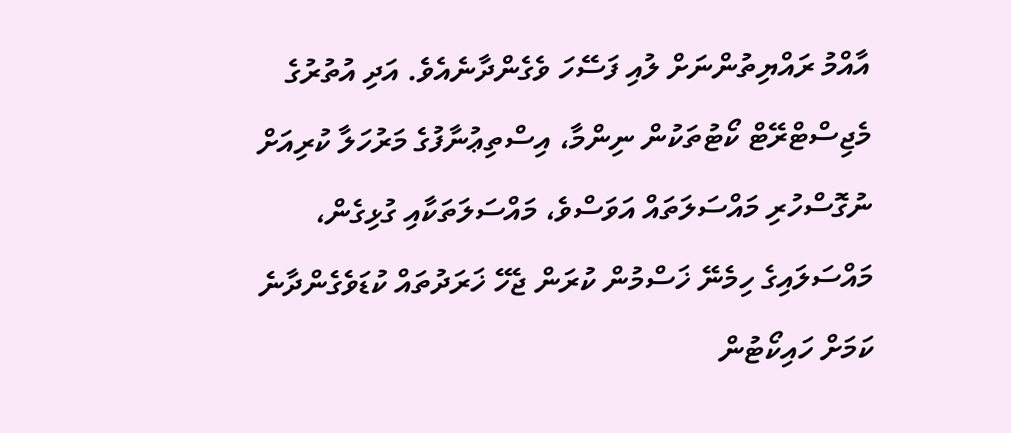އާއްމު ރައްޔިތުންނަށް ލުއި ފަސޭހަ ވެގެންދާނެއެވެ. އަދި އުތުރުގެ މެޖިސްޓްރޭޓް ކޯޓުތަކުން ނިންމާ، އިސްތިޢުނާފުގެ މަރުހަލާ ކުރިއަށް ނުގޮސްހުރި މައްސަލަތައް އަވަސްވެ، މައްސަލަތަކާއި ގުޅިގެން، މައްސަލައިގެ ހިމެނޭ ޚަސްމުން ކުރަން ޖެހޭ ޚަރަދުތައް ކުޑަވެގެންދާނެ ކަމަށް ހައިކޯޓުން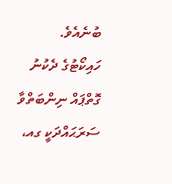ބުނެއެވެ.
ހައިކޯޓުގެ ދެކުނު ގޮތްޕައް ނިންބަތްވާ ސަރަޙައްދަކީ ގއ،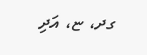ގދ، ޏ، އަދި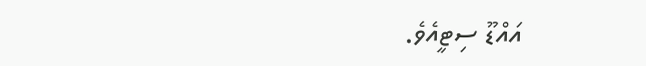އައްޑޫ ސިޓީއެވެ.